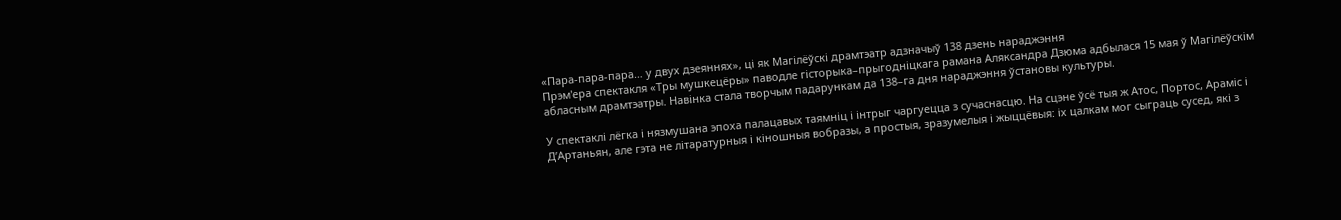«Пара-пара-пара… у двух дзеяннях», ці як Магілёўскі драмтэатр адзначыў 138 дзень нараджэння
Прэм'ера спектакля «Тры мушкецёры» паводле гісторыка–прыгодніцкага рамана Аляксандра Дзюма адбылася 15 мая ў Магілёўскім абласным драмтэатры. Навінка стала творчым падарункам да 138–га дня нараджэння ўстановы культуры.

У спектаклі лёгка і нязмушана эпоха палацавых таямніц і інтрыг чаргуецца з сучаснасцю. На сцэне ўсё тыя ж Атос, Портос, Араміс і Д’Артаньян, але гэта не літаратурныя і кіношныя вобразы, а простыя, зразумелыя і жыццёвыя: іх цалкам мог сыграць сусед, які з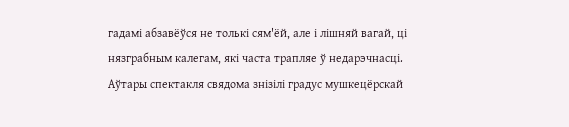гадамі абзавёўся не толькі сям'ёй, але і лішняй вагай, ці нязграбным калегам, які часта трапляе ў недарэчнасці. Аўтары спектакля свядома знізілі градус мушкецёрскай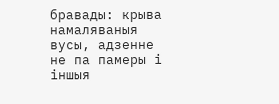бравады: крыва намаляваныя вусы, адзенне не па памеры і іншыя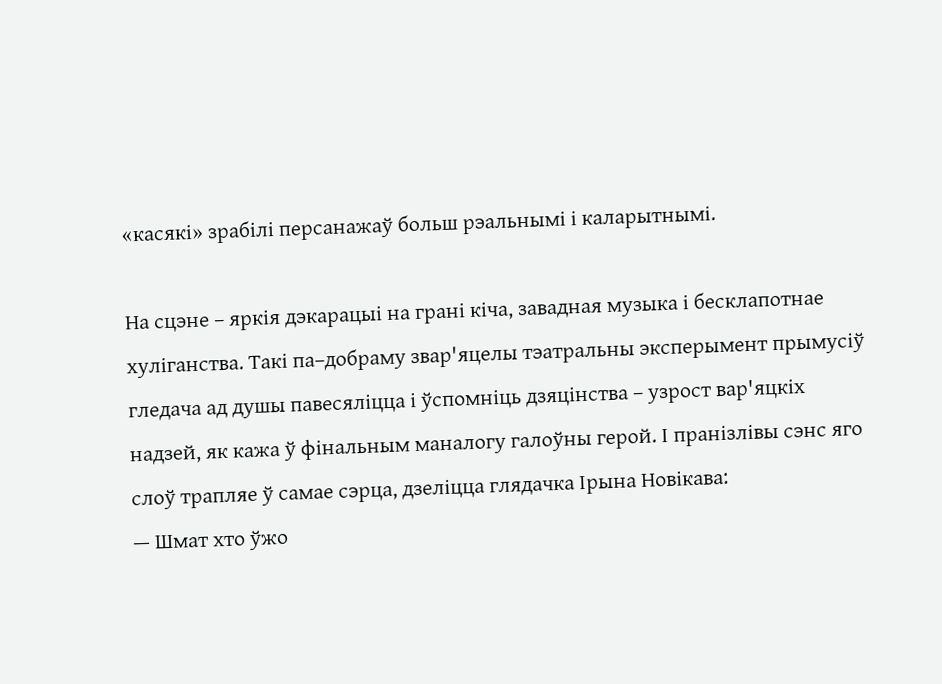«касякі» зрабілі персанажаў больш рэальнымі і каларытнымі.

На сцэне – яркія дэкарацыі на грані кіча, завадная музыка і бесклапотнае хуліганства. Такі па–добраму звар'яцелы тэатральны эксперымент прымусіў гледача ад душы павесяліцца і ўспомніць дзяцінства – узрост вар'яцкіх надзей, як кажа ў фінальным маналогу галоўны герой. І пранізлівы сэнс яго слоў трапляе ў самае сэрца, дзеліцца глядачка Ірына Новікава:
— Шмат хто ўжо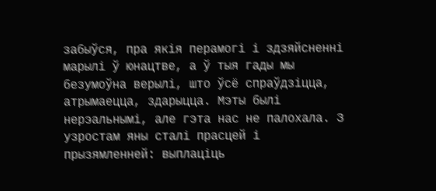забыўся, пра якія перамогі і здзяйсненні марылі ў юнацтве, а ў тыя гады мы безумоўна верылі, што ўсё спраўдзіцца, атрымаецца, здарыцца. Мэты былі нерэальнымі, але гэта нас не палохала. З узростам яны сталі прасцей і прызямленней: выплаціць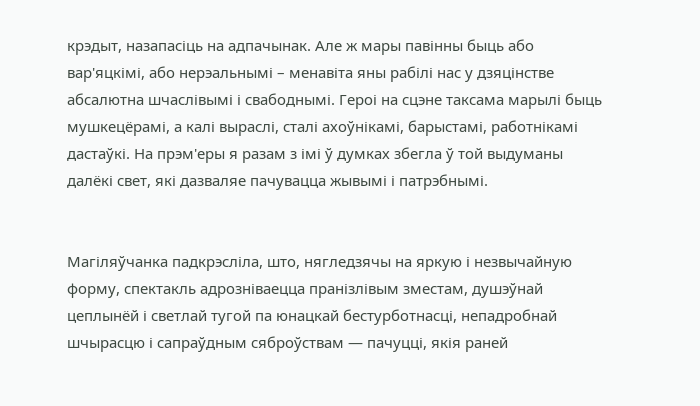крэдыт, назапасіць на адпачынак. Але ж мары павінны быць або вар'яцкімі, або нерэальнымі – менавіта яны рабілі нас у дзяцінстве абсалютна шчаслівымі і свабоднымі. Героі на сцэне таксама марылі быць мушкецёрамі, а калі выраслі, сталі ахоўнікамі, барыстамі, работнікамі дастаўкі. На прэм'еры я разам з імі ў думках збегла ў той выдуманы далёкі свет, які дазваляе пачувацца жывымі і патрэбнымі.


Магіляўчанка падкрэсліла, што, нягледзячы на яркую і незвычайную форму, спектакль адрозніваецца пранізлівым зместам, душэўнай цеплынёй і светлай тугой па юнацкай бестурботнасці, непадробнай шчырасцю і сапраўдным сяброўствам — пачуцці, якія раней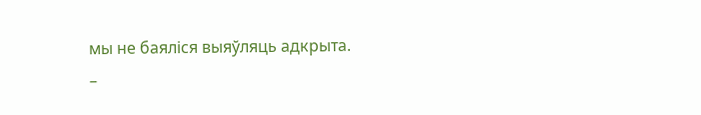мы не баяліся выяўляць адкрыта.
–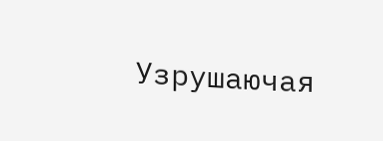Узрушаючая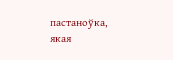пастаноўка, якая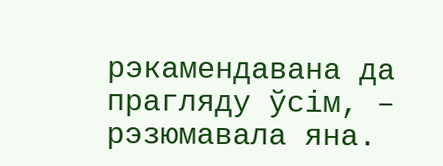рэкамендавана да прагляду ўсім, – рэзюмавала яна.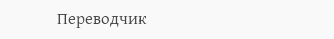Переводчик